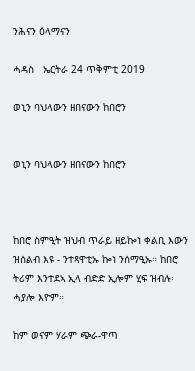ንሕናን ዕላማናን

ሓዳስ   ኤርትራ 24 ጥቅምቲ 2019

ወኒን ባህላውን ዘበናውን ከበሮን


ወኒን ባህላውን ዘበናውን ከበሮን



ከበሮ ስምዒት ዝህብ ጥራይ ዘይኰነ ቀልቢ እውን ዝሰልብ እዩ - ንተጻዋቲኡ ኰነ ንሰማዒኡ። ከበሮ ትሪም እንተደኣ ኢላ ብድድ ኢሎም ሂፍ ዝብሉ፡ ሓያሎ እዮም።

ከም ወናም ሃራም ጭራ-ዋጣ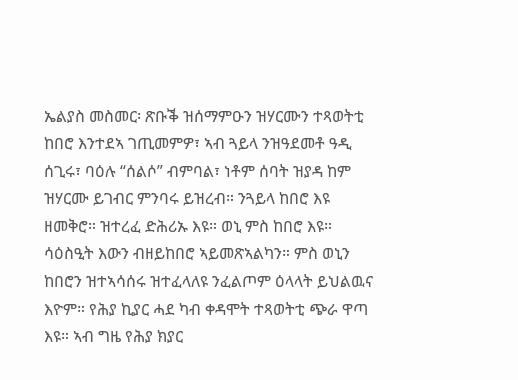ኤልያስ መስመር፡ ጽቡቕ ዝሰማምዑን ዝሃርሙን ተጻወትቲ ከበሮ እንተደኣ ገጢመምዎ፣ ኣብ ጓይላ ንዝዓደመቶ ዓዲ ሰጊሩ፣ ባዕሉ “ሰልሶ” ብምባል፣ ነቶም ሰባት ዝያዳ ከም ዝሃርሙ ይገብር ምንባሩ ይዝረብ። ንጓይላ ከበሮ እዩ ዘመቅሮ። ዝተረፈ ድሕሪኡ እዩ። ወኒ ምስ ከበሮ እዩ። ሳዕስዒት እውን ብዘይከበሮ ኣይመጽኣልካን። ምስ ወኒን ከበሮን ዝተኣሳሰሩ ዝተፈላለዩ ንፈልጦም ዕላላት ይህልዉና እዮም። የሕያ ኪያር ሓደ ካብ ቀዳሞት ተጻወትቲ ጭራ ዋጣ እዩ። ኣብ ግዜ የሕያ ክያር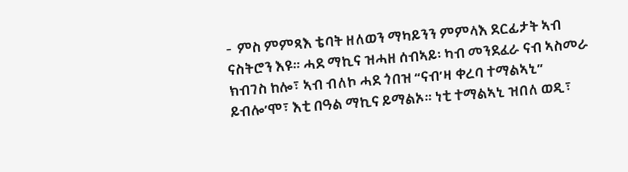-  ምስ ምምጻእ ቴባት ዘለወን ማካይንን ምምላእ ደርፊታት ኣብ ናስትሮን እዩ። ሓደ ማኪና ዝሓዘ ሰብኣይ፡ ካብ መንደፈራ ናብ ኣስመራ ክብገስ ከሎ፣ ኣብ ብለኮ ሓደ ጎበዝ “ናብ’ዛ ቀረባ ተማልኣኒ” ይብሎ’ሞ፣ እቲ በዓል ማኪና ይማልኦ። ነቲ ተማልኣኒ ዝበለ ወዲ፣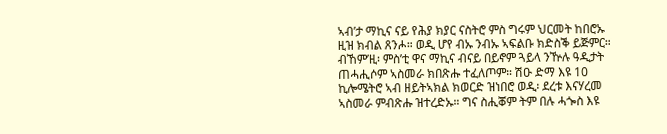ኣብ’ታ ማኪና ናይ የሕያ ክያር ናስትሮ ምስ ግሩም ህርመት ከበሮኡ ዚዝ ክብል ጸንሖ። ወዲ ሆየ ብኡ ንብኡ ኣፍልቡ ክድስቕ ይጅምር። ብኸም’ዚ፡ ምስ’ቲ ዋና ማኪና ብናይ በይኖም ጓይላ ንዅሉ ዓዲታት ጠሓሒሶም ኣስመራ ክበጽሑ ተፈለጦም። ሽዑ ድማ እዩ 10 ኪሎሜትሮ ኣብ ዘይትኣክል ክወርድ ዝነበሮ ወዲ፡ ደረቱ እናሃረመ ኣስመራ ምብጽሑ ዝተረድኡ። ግና ስሒቖም ትም በሉ ሓጐስ እዩ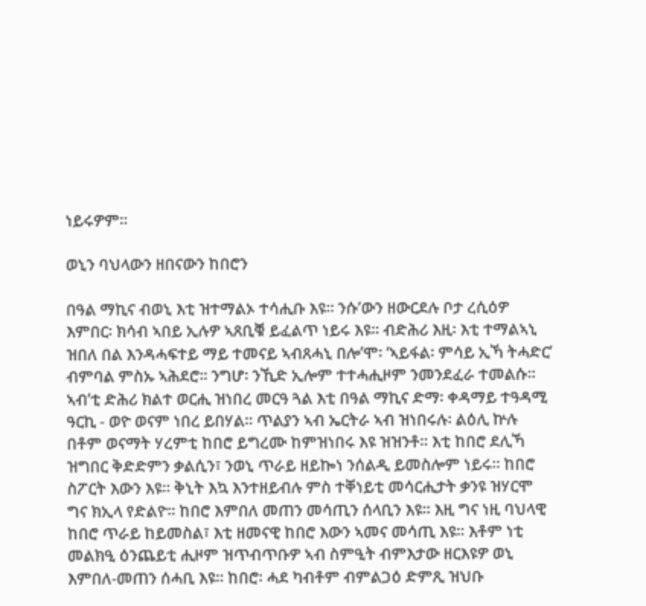ነይሩዎም።

ወኒን ባህላውን ዘበናውን ከበሮን

በዓል ማኪና ብወኒ እቲ ዝተማልኦ ተሳሒቡ እዩ። ንሱ’ውን ዘውርደሉ ቦታ ረሲዕዎ እምበር፡ ክሳብ ኣበይ ኢሉዎ ኣጸቢቑ ይፈልጥ ነይሩ እዩ። ብድሕሪ እዚ፡ እቲ ተማልኣኒ ዝበለ በል እንዳሓፍተይ ማይ ተመናይ ኣብጸሓኒ በሎ’ሞ፡ ‘ኣይፋል፡ ምሳይ ኢኻ ትሓድር’ ብምባል ምስኡ ኣሕደሮ። ንግሆ፡ ንኺድ ኢሎም ተተሓሒዞም ንመንደፈራ ተመልሱ። ኣብ’ቲ ድሕሪ ክልተ ወርሒ ዝነበረ መርዓ ጓል እቲ በዓል ማኪና ድማ፡ ቀዳማይ ተዓዳሚ ዓርኪ - ወዮ ወናም ነበረ ይበሃል። ጥልያን ኣብ ኤርትራ ኣብ ዝነበሩሉ፡ ልዕሊ ኵሉ በቶም ወናማት ሃረምቲ ከበሮ ይግረሙ ከምዝነበሩ እዩ ዝዝንቶ። እቲ ከበሮ ደሊኻ ዝግበር ቅድድምን ቃልሲን፣ ንወኒ ጥራይ ዘይኰነ ንሰልዲ ይመስሎም ነይሩ። ከበሮ ስፖርት እውን እዩ። ቅኒት እኳ እንተዘይብሉ ምስ ተቐነይቲ መሳርሒታት ቃንዩ ዝሃርሞ ግና ክኢላ የድልዮ። ከበሮ እምበለ መጠን መሳጢን ሰላቢን እዩ። እዚ ግና ነዚ ባህላዊ ከበሮ ጥራይ ከይመስል፣ እቲ ዘመናዊ ከበሮ እውን ኣመና መሳጢ እዩ። እቶም ነቲ መልክዒ ዕንጨይቲ ሒዞም ዝጥብጥቡዎ ኣብ ስምዒት ብምእታው ዘርእዩዎ ወኒ እምበለ-መጠን ሰሓቢ እዩ። ከበሮ፡ ሓደ ካብቶም ብምልጋዕ ድምጺ ዝህቡ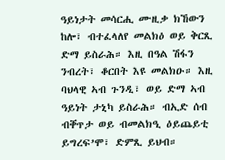ዓይነታት መሳርሒ ሙዚቃ ክኸውን ከሎ፣ ብተፈላለየ መልክዕ ወይ ቅርጺ ድማ ይስራሕ። እዚ በዓል ሽፋን ንብረት፣ ቆርበት እዩ መልክዑ። እዚ ባህላዊ ኣብ ጉንዲ፣ ወይ ድማ ኣብ ዓይነት ታኒካ ይስራሕ። ብኢድ ሰብ ብቐጥታ ወይ ብመልክዒ ዕይጨይቲ ይግረፍ’ሞ፣ ድምጺ ይህብ።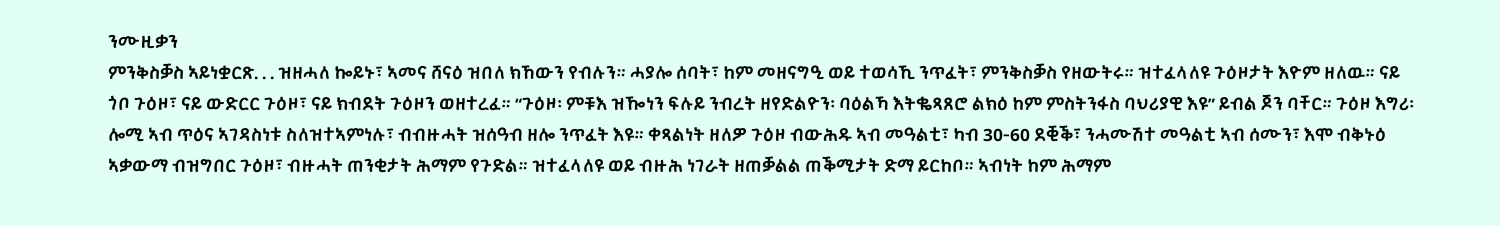ንሙዚቃን
ምንቅስቓስ ኣይነቋርጽ. . . ዝዘሓለ ኰይኑ፣ ኣመና ሸናዕ ዝበለ ክኸውን የብሉን። ሓያሎ ሰባት፣ ከም መዘናግዒ ወይ ተወሳኺ ንጥፈት፣ ምንቅስቓስ የዘውትሩ። ዝተፈላለዩ ጉዕዞታት እዮም ዘለዉ። ናይ ጎቦ ጉዕዞ፣ ናይ ውድርር ጉዕዞ፣ ናይ ክብደት ጉዕዞን ወዘተረፈ። “ጉዕዞ፡ ምቹእ ዝዀነን ፍሉይ ንብረት ዘየድልዮን፡ ባዕልኻ እትቈጻጸሮ ልክዕ ከም ምስትንፋስ ባህሪያዊ እዩ” ይብል ጆን ባቸር። ጉዕዞ እግሪ፡ ሎሚ ኣብ ጥዕና ኣገዳስነቱ ስለዝተኣምነሉ፣ ብብዙሓት ዝሰዓብ ዘሎ ንጥፈት እዩ። ቀጻልነት ዘለዎ ጉዕዞ ብውሕዱ ኣብ መዓልቲ፣ ካብ 30-60 ደቒቕ፣ ንሓሙሽተ መዓልቲ ኣብ ሰሙን፣ እሞ ብቅኑዕ ኣቃውማ ብዝግበር ጉዕዞ፣ ብዙሓት ጠንቂታት ሕማም የጉድል። ዝተፈላለዩ ወይ ብዙሕ ነገራት ዘጠቓልል ጠቕሚታት ድማ ይርከቦ። ኣብነት ከም ሕማም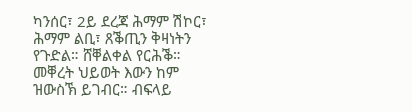ካንሰር፣ 2ይ ደረጃ ሕማም ሽኮር፣ ሕማም ልቢ፣ ጸቕጢን ቅዛነትን የጉድል። ሸቐልቀል የርሕቕ። መቐረት ህይወት እውን ከም ዝውስኽ ይገብር። ብፍላይ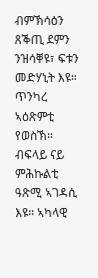ብምኽሳዕን ጸቕጢ ደምን ንዝሳቐዩ፣ ፍቱን መድሃኒት እዩ። ጥንካረ ኣዕጽምቲ የወስኽ። ብፍላይ ናይ ምሕኩልቲ ዓጽሚ ኣገዳሲ እዩ። ኣካላዊ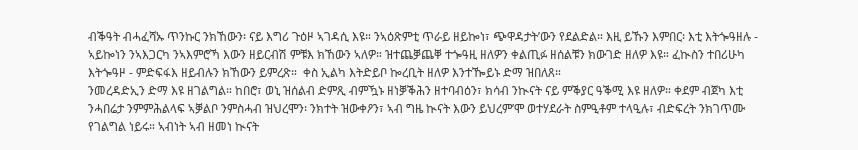ብቕዓት ብሓፈሻኡ ጥንኩር ንክኸውን፡ ናይ እግሪ ጉዕዞ ኣገዳሲ እዩ። ንኣዕጽምቲ ጥራይ ዘይኰነ፣ ጭዋዳታት’ውን የደልድል። እዚ ይኹን እምበር፡ እቲ እትጐዓዘሉ - ኣይኰነን ንኣእጋርካ ንኣእምሮኻ እውን ዘይርብሽ ምቹእ ክኸውን ኣለዎ። ዝተጨቓጨቐ ተጐዓዚ ዘለዎን ቀልጢፉ ዘሰልቹን ክውገድ ዘለዎ እዩ። ፈኲስን ተበሪሁካ እትጐዓዞ - ምድፍፋእ ዘይብሉን ክኸውን ይምረጽ።  ቀስ ኢልካ እትድይቦ ኰረቢት ዘለዎ እንተዀይኑ ድማ ዝበለጸ።
ንመረዳድኢን ድማ እዩ ዘገልግል። ከበሮ፣ ወኒ ዝሰልብ ድምጺ ብምዃኑ ዘነቓቕሕን ዘተባብዕን፣ ክሳብ ንኲናት ናይ ምቕያር ዓቕሚ እዩ ዘለዎ። ቀደም ብጀካ እቲ ንሓበሬታ ንምምሕልላፍ ኣቓልቦ ንምስሓብ ዝህረሞን፡ ንክተት ዝውቀዖን፣ ኣብ ግዜ ኲናት እውን ይህረም’ሞ ወተሃደራት ስምዒቶም ተላዒሉ፣ ብድፍረት ንክገጥሙ የገልግል ነይሩ። ኣብነት ኣብ ዘመነ ኲናት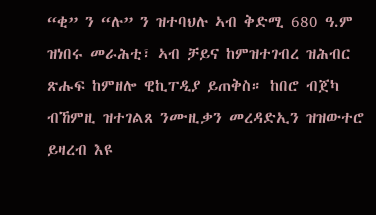“ቂ” ን “ሉ” ን ዝተባህሉ ኣብ ቅድሚ 680 ዓ.ም ዝነበሩ መራሕቲ፣ ኣብ ቻይና ከምዝተገብረ ዝሕብር ጽሑፍ ከምዘሎ ዊኪፐዲያ ይጠቅስ። ከበሮ ብጀካ ብኸምዚ ዝተገልጸ ንሙዚቃን መረዳድኢን ዝዝውተሮ ይዛረብ እዩ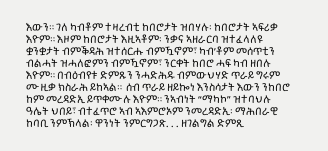እውን። ገለ ካብቶም ተዛረብቲ ከበሮታት ዝበሃሉ፡ ከበሮታት ኣፍሪቃ እዮም። እዞም ከበሮታት እዚኣቶም፡ ንቃና ኣዘራርባ ዝተፈላለዩ ቋንቋታት ብምቕዳሕ ዝተሰርሑ ብምዃኖም፣ ካብ’ቶም መሰጥቲን ብልሓት ዝሓለፎምን ብምዃኖም፣ ንርቀት ከበሮ ሓፍ ካብ ዘበሉ እዮም። በብዕብየቱ ድምጹን ንሓድሕዱ ብምውህሃድ ጥራይ ግሩም ሙዚቃ ክስራሕ ይከኣል።  ሰብ ጥራይ ዘይኰነ እንስሳታት እውን ንከበሮ ከም መረዳድኢ ይጥቀሙሉ እዮም። ንኣብነት “ማካኮ” ዝተባህሉ ዓሌት ህበይ፣ ብተፈጥሮ ኣብ ኣእምሮኦም ንመረዳድኢ፡ ማሕበራዊ ከባቢ ንምኽላል፡ ዋንነት ንምርግጋጽ. . . ዘገልግል ድምጺ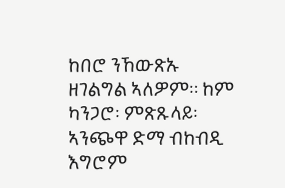ከበሮ ንኸውጽኡ ዘገልግል ኣለዎም። ከም ካንጋሮ፡ ምጽጹላይ፡ ኣንጭዋ ድማ ብከብዲ እግሮም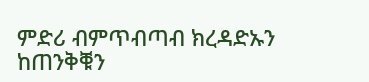ምድሪ ብምጥብጣብ ክረዳድኡን ከጠንቅቑን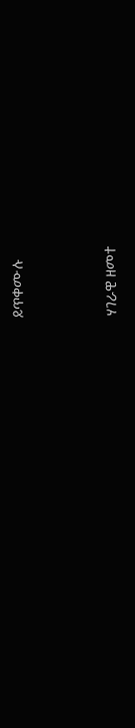ይጥቀሙሉ



ሃገራዊ ዘመተ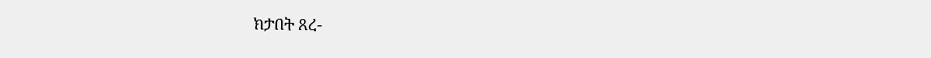ክታበት ጸረ-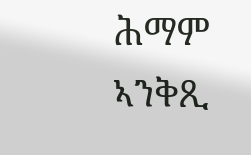ሕማም ኣንቅጺ